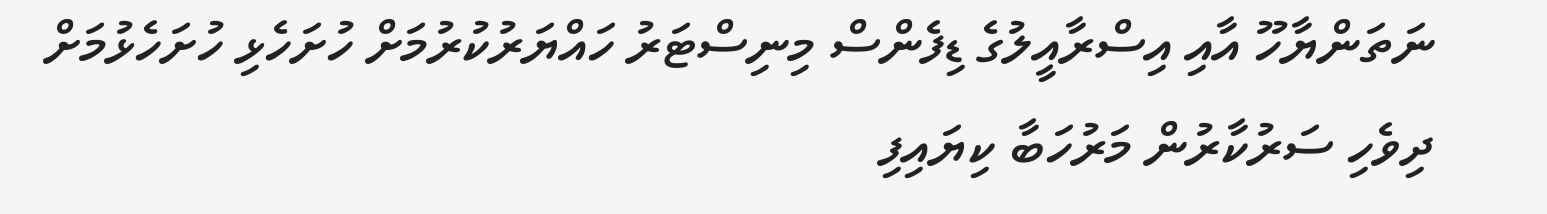ނަތަންޔާހޫ އާއި އިސްރާއީލުގެ ޑިފެންސް މިނިސްޓަރު ހައްޔަރުކުރުމަށް ހުށަހެޅި ހުށަހެޅުމަށް ދިވެހި ސަރުކާރުން މަރުހަބާ ކިޔައިފި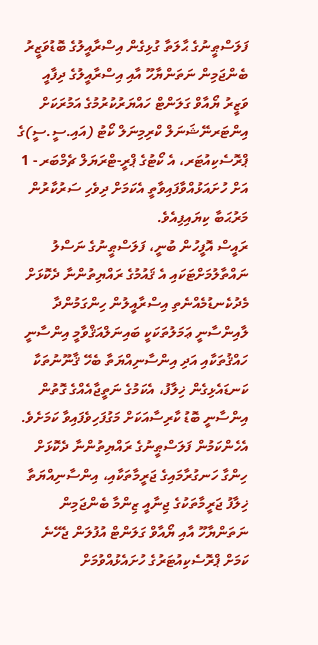ފަލަސްޠީނުގެ ޙާލަތާ ގުޅިގެން އިސްރާއީލުގެ ބޮޑުވަޒީރު ބެންޖަމިން ނަތަންޔާހޫ އާއި އިސްރާއީލުގެ ދިފާއީ ވަޒީރު ޔޯއާވް ގަލަންޓް ހައްޔަރުކުރުމުގެ އަމުރަކަށް އިންޓަރނޭޝަނަލް ކްރިމިނަލް ކޯޓު (އައި.ސީ.ސީ)ގެ ޕްރޮސެކިއުޓަރ، އެ ކޯޓުގެ ޕްރީ-ޓްރަޔަލް ޗެމްބަރ - 1 އަށް ހުށައަޅުއްވާފައިވާތީ އެކަމަށް ދިވެހި ސަރުކާރުން މަރުޙަބާ ކިޔައިފިއެވެ.
ރައީސް އޮފީހުން ބުނީ، ފަލަސްޠީނުގެ ނަސްލު ނައްތާލުމަށްޓަކައި އެ ޤައުމުގެ ރައްޔިތުންނާ ދެކޮޅަށް މެދުކެނޑުމެއްނެތި އިސްރާއީލުން ހިންގަމުންދާ ލާއިންސާނީ ޢަމަލުތަކަކީ ބައިނަލްއަޤްވާމީ އިންސާނީ ހައްޤުތަކާއި އަދި އިންސާނިއްޔަތާ ބެހޭ ޤާނޫނުތަކާ ކަނޑައެޅިގެން ޚިލާފު، އެކަމުގެ ނަތީޖާއެއްގެ ގޮތުން އިންސާނީ ބޮޑު ކާރިސާއަކަށް މަގުފަހިވެފައިވާ ކަމަށެވެ.
އެހެންކަމުން ފަލަސްޠީނުގެ ރައްޔިތުންނާ ދެކޮޅަށް ހިންގާ ހަނގުރާމައިގެ ޖަރީމާތަކާއި، އިންސާނިއްޔަތާ ޚިލާފު ޖަރީމާތަކުގެ ޖިނާއީ ޒިންމާ ބެންޖަމިން ނަތަންޔާހޫ އާއި ޔޯއާވް ގަލަންޓް އުފުލަން ޖެހޭނެ ކަމަށް ޕްރޮސެކިއުޓަރުގެ ހުށައެޅުއްވުމަށް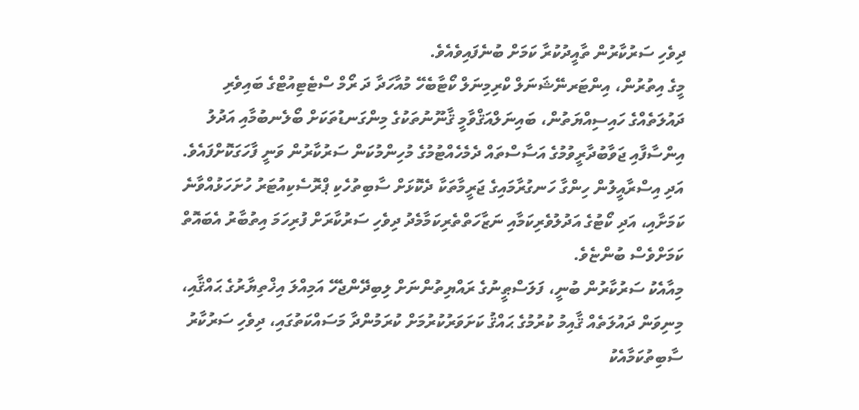ދިވެހި ސަރުކާރުން ތާއީދުކުރާ ކަމަށް ބުނެފައިވެއެވެ.
މީގެ އިތުރުން، އިންޓަރނޭޝަނަލް ކްރިމިނަލް ކޯޓާބެހޭ މުއާހަދާ ދަ ރޯމް ސްޓެޓިއުޓްގެ ބައިވެރި ދައުލަތެއްގެ ހައިސިއްޔަތުން، ބައިނަލްއަޤްވާމީ ޤާނޫނުތަކުގެ މިންގަނޑުތަކަށް ބޯލެނބުމާއި އަދުލު އިންސާފާއި ޖަވާބުދާރީވުމުގެ އަސާސްތައް ދެމެހެއްޓުމުގެ މުހިންމުކަން ސަރުކާރުން ވަނީ ފާހަގަކޮށްފައެވެ.
އަދި އިސްރާއީލުން ހިންގާ ހަނގުރާމައިގެ ޖަރީމާތަކާ ދެކޮޅަށް ސާބިތުހެކި ޕްރޮސެކިއުޓަރު ހުށަހަޅުއްވާނެ ކަމަށާއި، އަދި ކޯޓުގެ އަދުލުވެރިކަމާއި ނަޒާހަތްތެރިކަމާމެދު ދިވެހި ސަރުކާރަށް ފުރިހަމަ އިތުބާރު އެބައޮތް ކަމަށްވެސް ބުންޏެވެ.
މިއާއެކު ސަރުކާރުން ބުނީ، ފަލަސްޠީނުގެ ރައްޔިތުންނަށް ލިބިދޭންޖެހޭ އަމިއްލަ އިޚްތިޔާރުގެ ޙައްޤާއި، މިނިވަން ދައުލަތެއް ޤާއިމު ކުރުމުގެ ޙައްޤު ކަށަވަރުކުރުމަށް ކުރަމުންދާ މަސައްކަތުގައި، ދިވެހި ސަރުކާރު ސާބިތުކަމާއެކު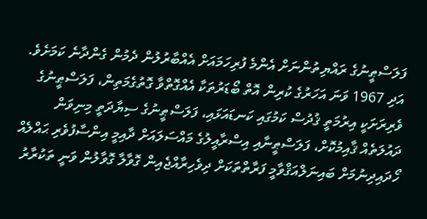ފަލަސްޠީނުގެ ރައްޔިތުންނަށް އެންމެ ފުރިހަމައަށް އެއްބާރުލުން ދެމުން ގެންދާނެ ކަމަށެވެ.
އަދި 1967 ވަނަ އަހަރުގެ ކުރިން އޮތް ބޯޑަރުތަކާ އެއްގޮތްވާ ގޮތުގެމަތިން، ފަލަސްޠީނުގެ ވެރިރަށަކީ އިރުމަތީ ޤުދުސް ކަމުގައި ކަނޑައަޅައި، ފަލަސްޠީނުގެ ސިޔާދަތީ މިނިވަން ދައުލަތެއް ޤާއިމުކޮށް، ފަލަސްޠީނާއި އިސްރާއީލުގެ މައްސަލައަށް ދާއިމީ އިންސާފުވެރި ޙައްލެއް ހޯދައިދިނުމަށް ބައިނަލްއަޤްވާމީ ފަރާތްތަކަށް ދިވެހިރާއްޖެއިން ގޮވާލާ ގޮވާލުން ވަނީ ތަކުރާރު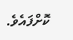ކޮށްފައެވެ.